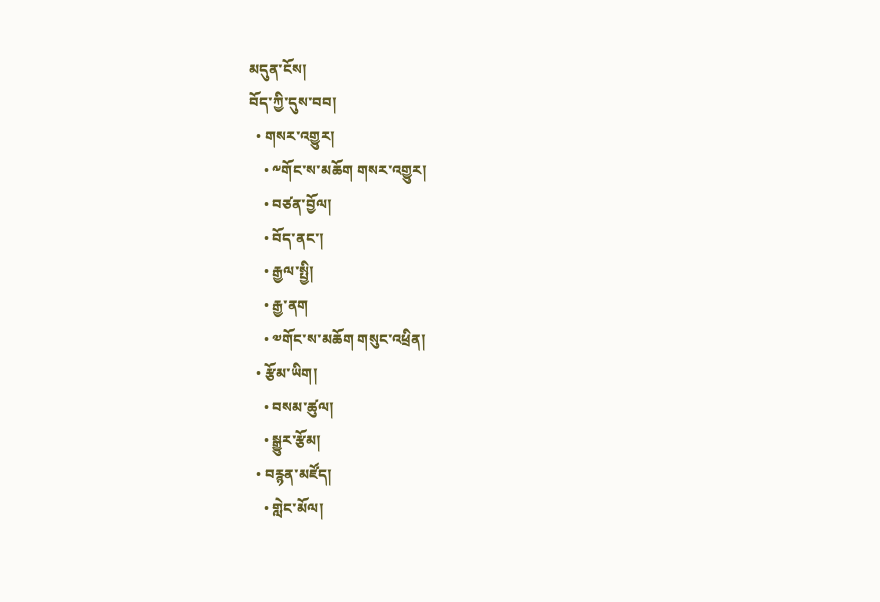མདུན་ངོས།
བོད་ཀྱི་དུས་བབ།
  • གསར་འགྱུར།
    • ༸གོང་ས་མཆོག གསར་འགྱུར།
    • བཙན་བྱོལ།
    • བོད་ནང་།
    • རྒྱལ་སྤྱི།
    • རྒྱ་ནག
    • ༧གོང་ས་མཆོག གསུང་འཕྲིན།
  • རྩོམ་ཡིག།
    • བསམ་ཚུལ།
    • སྒྱུར་རྩོམ།
  • བརྙན་མཛོད།
    • གླེང་མོལ།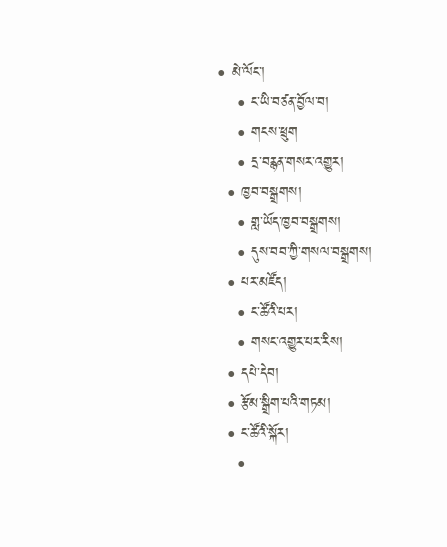• མེ་ལོང་།
    • ང་ཡི་བཙན་བྱོལ་བ།
    • གངས་ཕྲུག
    • དྲ་བརྙན་གསར་འགྱུར།
  • ཁྱབ་བསྒྲགས།
    • གླ་ཡོད་ཁྱབ་བསྒྲགས།
    • དུས་བབ་ཀྱི་གསལ་བསྒྲགས།
  • པར་མཛོད།
    • ང་ཚོའི་པར།
    • གསང་འགྱུར་པར་རིས།
  • དཔེ་དེབ།
  • རྩོམ་སྒྲིག་པའི་གཏམ།
  • ང་ཚོའི་སྐོར།
    •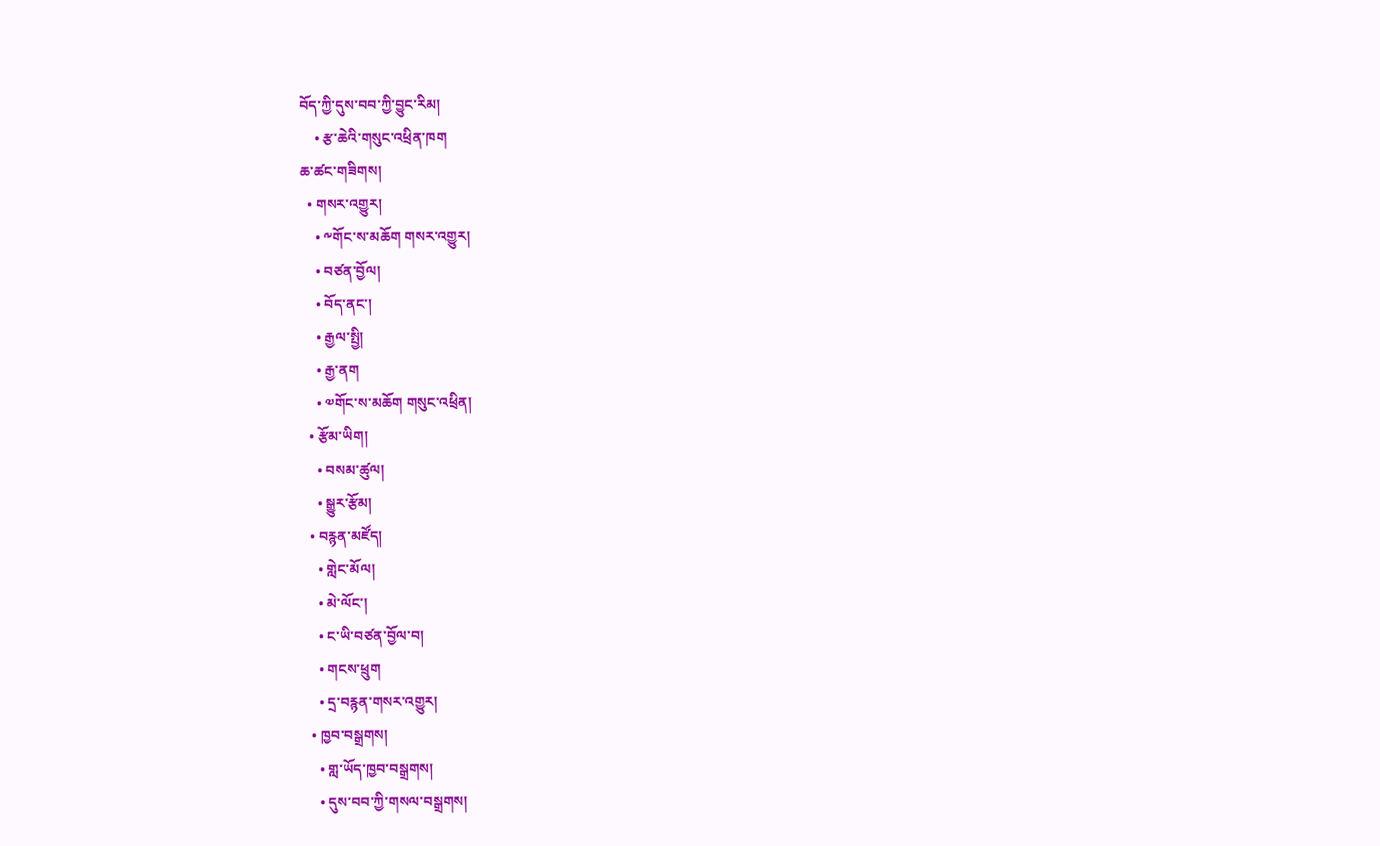བོད་ཀྱི་དུས་བབ་ཀྱི་བྱུང་རིམ།
    • རྩ་ཆེའི་གསུང་འཕྲིན་ཁག
ཆ་ཚང་གཟིགས།
  • གསར་འགྱུར།
    • ༸གོང་ས་མཆོག གསར་འགྱུར།
    • བཙན་བྱོལ།
    • བོད་ནང་།
    • རྒྱལ་སྤྱི།
    • རྒྱ་ནག
    • ༧གོང་ས་མཆོག གསུང་འཕྲིན།
  • རྩོམ་ཡིག།
    • བསམ་ཚུལ།
    • སྒྱུར་རྩོམ།
  • བརྙན་མཛོད།
    • གླེང་མོལ།
    • མེ་ལོང་།
    • ང་ཡི་བཙན་བྱོལ་བ།
    • གངས་ཕྲུག
    • དྲ་བརྙན་གསར་འགྱུར།
  • ཁྱབ་བསྒྲགས།
    • གླ་ཡོད་ཁྱབ་བསྒྲགས།
    • དུས་བབ་ཀྱི་གསལ་བསྒྲགས།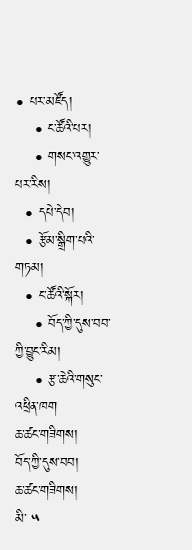• པར་མཛོད།
    • ང་ཚོའི་པར།
    • གསང་འགྱུར་པར་རིས།
  • དཔེ་དེབ།
  • རྩོམ་སྒྲིག་པའི་གཏམ།
  • ང་ཚོའི་སྐོར།
    • བོད་ཀྱི་དུས་བབ་ཀྱི་བྱུང་རིམ།
    • རྩ་ཆེའི་གསུང་འཕྲིན་ཁག
ཆ་ཚང་གཟིགས།
བོད་ཀྱི་དུས་བབ།
ཆ་ཚང་གཟིགས།
མི་ ༥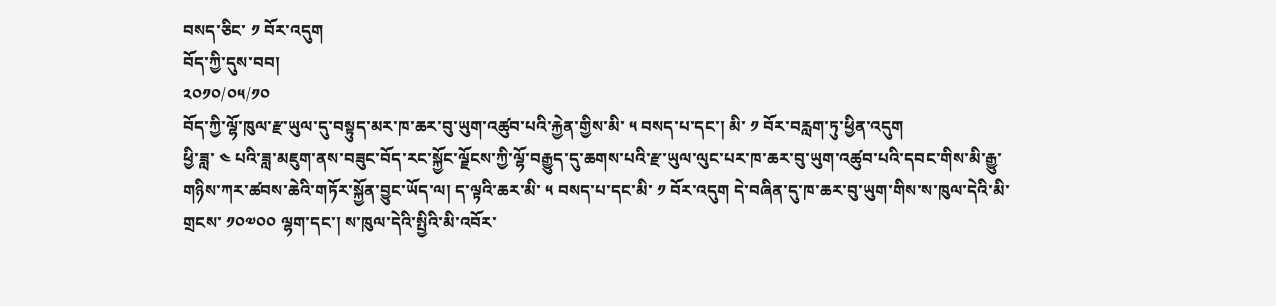བསད་ཅིང་ ༡ བོར་འདུག
བོད་ཀྱི་དུས་བབ།
༢༠༡༠/༠༥/༡༠
བོད་ཀྱི་ལྷོ་ཁུལ་རྫ་ཡུལ་དུ་བསྟུད་མར་ཁ་ཆར་བུ་ཡུག་འཚུབ་པའི་རྐྱེན་གྱིས་མི་ ༥ བསད་པ་དང་། མི་ ༡ བོར་བརླག་ཏུ་ཕྱིན་འདུག
ཕྱི་ཟླ་ ༤ པའི་ཟླ་མཇུག་ནས་བཟུང་བོད་རང་སྐྱོང་ལྗོངས་ཀྱི་ལྷོ་བརྒྱུད་དུ་ཆགས་པའི་རྫ་ཡུལ་ལུང་པར་ཁ་ཆར་བུ་ཡུག་འཚུབ་པའི་དབང་གིས་མི་རྒྱུ་གཉིས་ཀར་ཚབས་ཆེའི་གཏོར་སྐྱོན་བྱུང་ཡོད་ལ། ད་ལྟའི་ཆར་མི་ ༥ བསད་པ་དང་མི་ ༡ བོར་འདུག དེ་བཞིན་དུ་ཁ་ཆར་བུ་ཡུག་གིས་ས་ཁུལ་དེའི་མི་གྲངས་ ༡༠༧༠༠ ལྷག་དང་། ས་ཁུལ་དེའི་སྤྱིའི་མི་འབོར་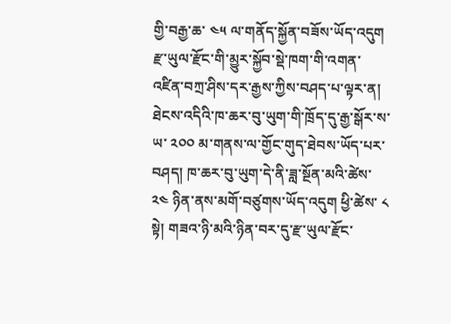གྱི་བརྒྱ་ཆ་ ༤༥ ལ་གནོད་སྐྱོན་བཟོས་ཡོད་འདུག རྫ་ཡུལ་རྫོང་གི་མྱུར་སྐྱོབ་སྡེ་ཁག་གི་འགན་འཛིན་བཀྲ་ཤིས་དར་རྒྱས་ཀྱིས་བཤད་པ་ལྟར་ན། ཐེངས་འདིའི་ཁ་ཆར་བུ་ཡུག་གི་ཁྲོད་དུ་རྒྱ་སྒོར་ས་ཡ་ ༢༠༠ མ་གནས་ལ་གྱོང་གུད་ཐེབས་ཡོད་པར་བཤད། ཁ་ཆར་བུ་ཡུག་དེ་ནི་ཟླ་སྔོན་མའི་ཚེས་ ༢༤ ཉིན་ནས་མགོ་བཙུགས་ཡོད་འདུག ཕྱི་ཚེས་ ༨ སྟེ། གཟའ་ཉི་མའི་ཉིན་བར་དུ་རྫ་ཡུལ་རྫོང་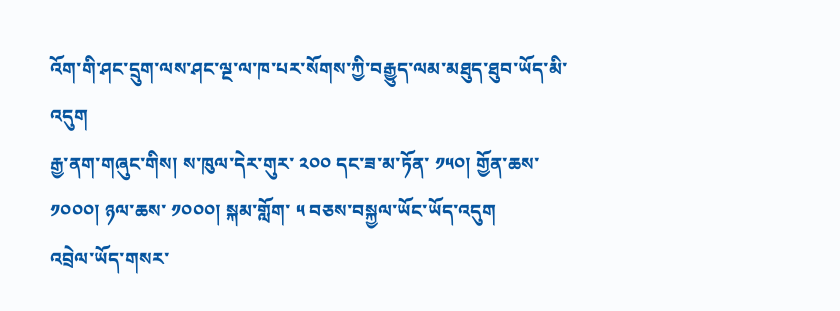འོག་གི་ཤང་དྲུག་ལས་ཤང་ལྔ་ལ་ཁ་པར་སོགས་ཀྱི་བརྒྱུད་ལམ་མཐུད་ཐུབ་ཡོད་མི་འདུག
རྒྱ་ནག་གཞུང་གིས། ས་ཁུལ་དེར་གུར་ ༢༠༠ དང་ཟ་མ་ཏོན་ ༡༥༠། གྱོན་ཆས་ ༡༠༠༠། ཉལ་ཆས་ ༡༠༠༠། སྐམ་གློག་ ༥ བཅས་བསྐྱལ་ཡོང་ཡོད་འདུག
འབྲེལ་ཡོད་གསར་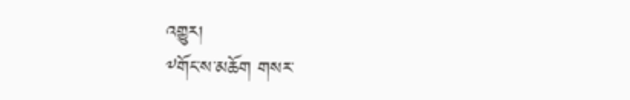འགྱུར།
༸གོང་ས་མཆོག གསར་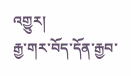འགྱུར།
རྒྱ་གར་བོད་དོན་རྒྱབ་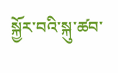སྐྱོར་བའི་སྐུ་ཚབ་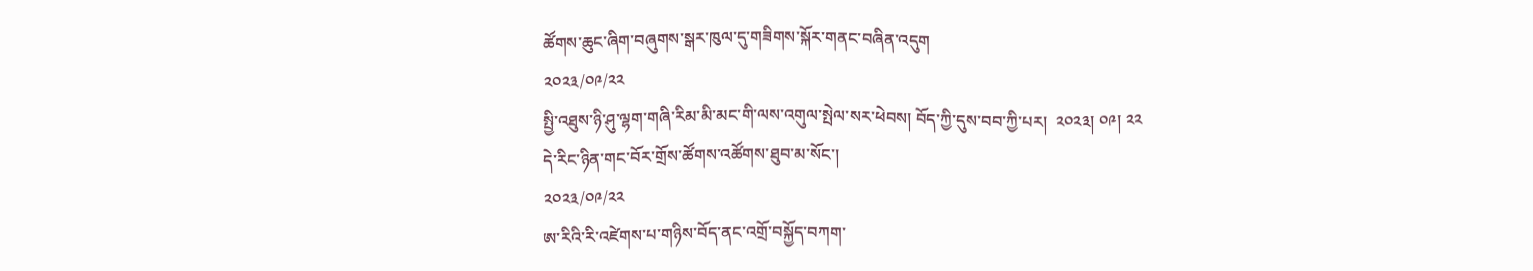ཚོགས་ཆུང་ཞིག་བཞུགས་སྒར་ཁུལ་དུ་གཟིགས་སྐོར་གནང་བཞིན་འདུག
༢༠༢༣/༠༩/༢༢
སྤྱི་འཐུས་ཉི་ཤུ་ལྷག་གཞི་རིམ་མི་མང་གི་ལས་འགུལ་སྤེལ་སར་ཕེབས། བོད་ཀྱི་དུས་བབ་ཀྱི་པར།  ༢༠༢༣། ༠༩། ༢༢
དེ་རིང་ཉིན་གང་བོར་གྲོས་ཚོགས་འཚོགས་ཐུབ་མ་སོང་།
༢༠༢༣/༠༩/༢༢
ཨ་རིའི་རི་འཛེགས་པ་གཉིས་བོད་ནང་འགྲོ་བསྐྱོད་བཀག་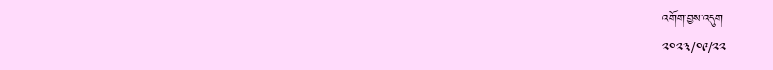འགོག་བྱས་འདུག
༢༠༢༣/༠༩/༢༢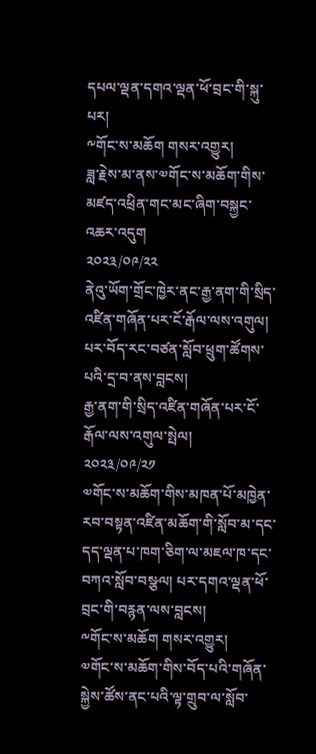དཔལ་ལྡན་དགའ་ལྡན་ཕོ་བྲང་གི་སྐུ་པར།
༸གོང་ས་མཆོག གསར་འགྱུར།
ཟླ་རྗེས་མ་ནས་༧གོང་ས་མཆོག་གིས་མཛད་འཕྲིན་གང་མང་ཞིག་བསྐྱང་འཆར་འདུག
༢༠༢༣/༠༩/༢༢
ནེའུ་ཡོག་གྲོང་ཁྱེར་ནང་རྒྱ་ནག་གི་སྲིད་འཛིན་གཞོན་པར་ངོ་རྒོལ་ལས་འགུལ། པར་བོད་རང་བཙན་སློབ་ཕྲུག་ཚོགས་པའི་དྲ་བ་ནས་བླངས།
རྒྱ་ནག་གི་སྲིད་འཛིན་གཞོན་པར་ངོ་རྒོལ་ལས་འགུལ་སྤེལ།
༢༠༢༣/༠༩/༢༡
༧གོང་ས་མཆོག་གིས་མཁན་པོ་མཁྱེན་རབ་བསྟན་འཛིན་མཆོག་གི་སློབ་མ་དང་དད་ལྡན་པ་ཁག་ཅིག་ལ་མཇལ་ཁ་དང་བཀའ་སློབ་བསྩལ། པར་དགའ་ལྡན་ཕོ་བྲང་གི་བརྙན་ལས་བླངས།
༸གོང་ས་མཆོག གསར་འགྱུར།
༧གོང་ས་མཆོག་གིས་བོད་པའི་གཞོན་སྐྱེས་ཚོས་ནང་པའི་ལྟ་གྲུབ་ལ་སློབ་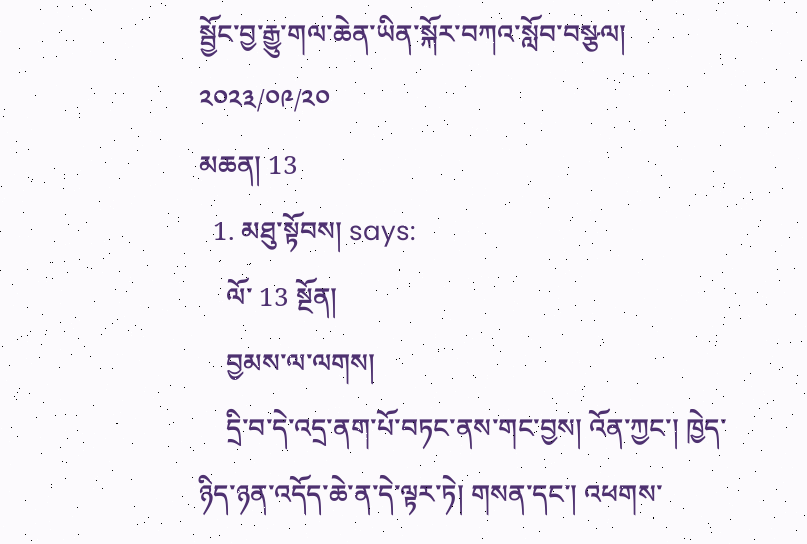སྦྱོང་བྱ་རྒྱུ་གལ་ཆེན་ཡིན་སྐོར་བཀའ་སློབ་བསྩལ།
༢༠༢༣/༠༩/༢༠
མཆན། 13
  1. མཐུ་སྟོབས། says:
    ལོ་ 13 སྔོན།
    བྱམས་ལ་ལགས།
    དྲི་བ་དེ་འདྲ་ནག་པོ་བཏང་ནས་གང་བྱས། འོན་ཀྱང་། ཁྱེད་ཉིད་ཉན་འདོད་ཆེ་ན་དེ་ལྟར་ཏེ། གསན་དང་། འཕགས་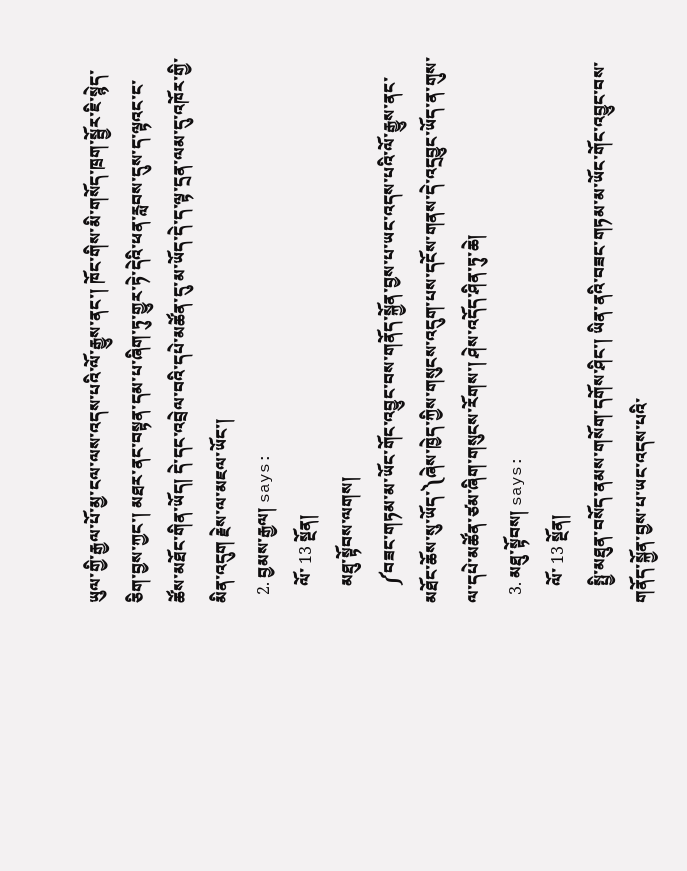ཡུལ་གྱི་རྒྱལ་པོ་མྱ་ངལ་ལས་འདས་པའི་ལོ་རྒྱུས་ནང་། ཁོང་གིས་མི་གསོད་ཁྲག་སྦྱོར་ཇི་སྙེད་ཅིག་བྱས་ཀྱང་། མཐར་ནང་བསྟན་དམ་པ་ཞིག་ཏུ་གྱུར་ཏེ་དེའི་ཕན་རླབས་དུས་ད་ལྟའང་ང་ཚོས་མཐོང་གིན་ཡོད། དེ་དང་འབྲེལ་བའི་དཔེ་མཚོན་དུ་མ་ཡོད་དེ་ད་ལྟ་དྲན་ལམ་དུ་འཁོར་གྱི་མིན་འདུག རྗེས་ལ་མཇལ་ཡོང་།
  2. བྱམས་རྒྱལ། says:
    ལོ་ 13 སྔོན།
    མཐུ་སྟོབས་ལགས།
    ༼བཟང་གཏམ་མ་ཡོང་གོང་འབྱུང་བས་གནོད་སྐྱོན་བྱས་པ་ཡང་འདས་པའི་ལོ་རྒྱུས་ནང་མཐོང་ཆོས་སུ་ཡོད་༽ཞེས་ཁྱེད་ཀྱིས་གསུངས་འདུག་པས་དངོས་གནས་དེ་འདྲབྱུང་ཡོད་ན་གུས་ལ་དཔེ་མཚོན་ཙམ་ཞིག་གསུངས་རོགས་། ཤེས་འདོད་ཤིན་ཏུ་ཆེ།
  3. མཐུ་སྟོབས། says:
    ལོ་ 13 སྔོན།
    སྤྱི་མཐུན་བསོད་ནམས་གསོག་དགོས་ཤིང་། ཡིན་ནའི་བཟང་གཏམ་མ་ཡོང་གོང་འབྱུང་བས་གནོད་སྐྱོན་བྱས་པ་ཡང་འདས་པའི་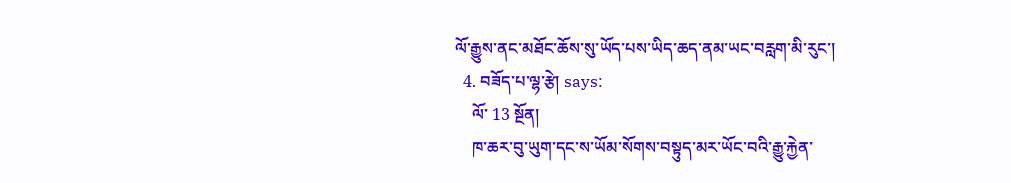ལོ་རྒྱུས་ནང་མཐོང་ཆོས་སུ་ཡོད་པས་ཡིད་ཆད་ནམ་ཡང་བརླག་མི་རུང་།
  4. བཟོད་པ་ལྷ་རྩེ། says:
    ལོ་ 13 སྔོན།
    ཁ་ཆར་བུ་ཡུག་དང་ས་ཡོམ་སོགས་བསྟུད་མར་ཡོང་བའི་རྒྱུ་རྐྱེན་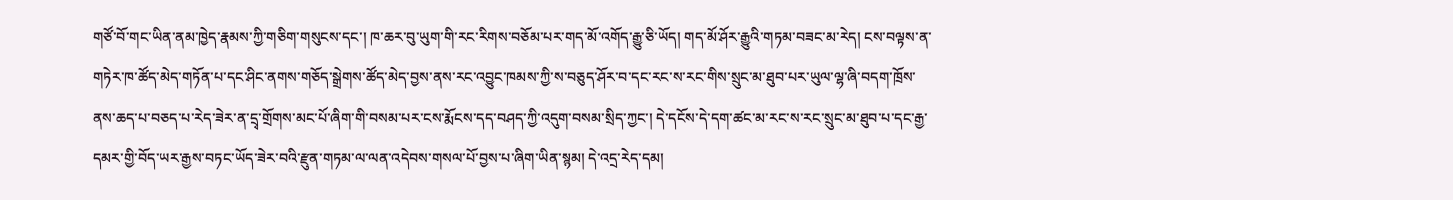གཙོ་བོ་གང་ཡིན་ནམ་ཁྱེད་རྣམས་ཀྱི་གཅིག་གསུངས་དང་། ཁ་ཆར་བུ་ཡུག་གི་རང་རིགས་བཅོམ་པར་གད་མོ་འགོད་རྒྱུ་ཅི་ཡོད། གད་མོ་ཤོར་རྒྱུའི་གཏམ་བཟང་མ་རེད། ངས་བལྟས་ན་གཏེར་ཁ་ཚོད་མེད་གཏོན་པ་དང་ཤིང་ནགས་གཅོད་སྒྲེགས་ཚོད་མེད་བྱས་ནས་རང་འབྱུང་ཁམས་ཀྱི་ས་བཅུད་ཤོར་བ་དང་རང་ས་རང་གིས་སྲུང་མ་ཐུབ་པར་ཡུལ་ལྷ་ཞི་བདག་ཁྲོས་ནས་ཆད་པ་བཅད་པ་རེད་ཟེར་ན་དྲྭ་གྲོགས་མང་པོ་ཞིག་གི་བསམ་པར་ངས་རྨོངས་དད་བཤད་ཀྱི་འདུག་བསམ་སྲིད་ཀྱང་། དེ་དངོས་དེ་དག་ཚང་མ་རང་ས་རང་སྲུང་མ་ཐུབ་པ་དང་རྒྱ་དམར་གྱི་བོད་ཡར་རྒྱས་བཏང་ཡོད་ཟེར་བའི་རྫུན་གཏམ་ལ་ལན་འདེབས་གསལ་པོ་བྱས་པ་ཞིག་ཡིན་སྙམ། དེ་འདྲ་རེད་དམ།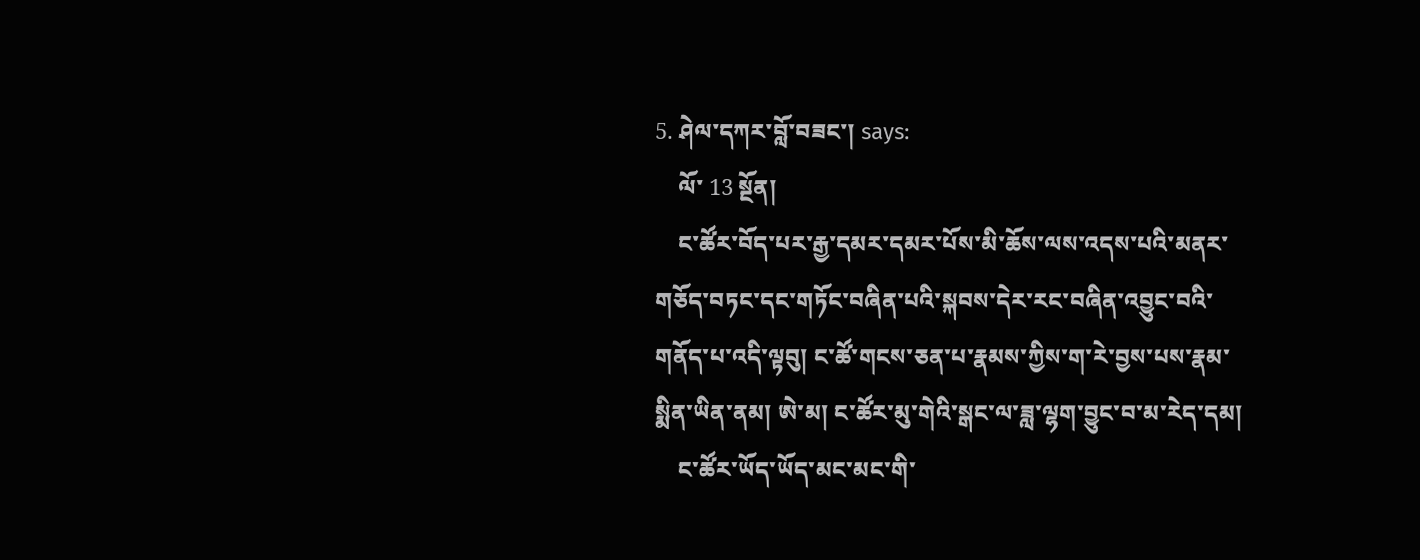5. ཤེལ་དཀར་བློ་བཟང་། says:
    ལོ་ 13 སྔོན།
    ང་ཚོར་བོད་པར་རྒྱ་དམར་དམར་པོས་མི་ཆོས་ལས་འདས་པའི་མནར་གཅོད་བཏང་དང་གཏོང་བཞིན་པའི་སྐབས་དེར་རང་བཞིན་འབྱུང་བའི་གནོད་པ་འདི་ལྟབུ། ང་ཚོ་གངས་ཅན་པ་རྣམས་ཀྱིས་ག་རེ་བྱས་པས་རྣམ་སྨིན་ཡིན་ནམ། ཨེ་མ། ང་ཚོར་མུ་གེའི་སྒང་ལ་ཟླ་ལྷག་བྱུང་བ་མ་རེད་དམ།
    ང་ཚོར་ཡོད་ཡོད་མང་མང་གི་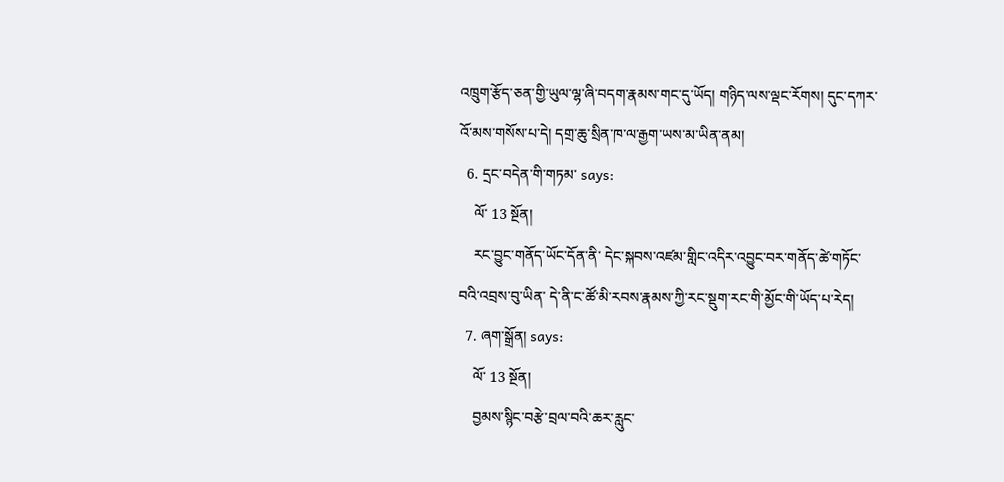འཁྲུག་རྩོད་ཅན་གྱི་ཡུལ་ལྷ་ཞི་བདག་རྣམས་གང་དུ་ཡོད། གཉིད་ལས་ལྡང་རོགས། དུང་དཀར་འོ་མས་གསོས་པ་དེ། དགྲ་ཆུ་སྲིན་ཁ་ལ་རྒྱག་ཡས་མ་ཡིན་ནམ།
  6. དྲང་བདེན་གི་གཏམ་ says:
    ལོ་ 13 སྔོན།
    རང་བྱུང་གནོད་ཡོང་དོན་ནི་ དེང་སྐབས་འཛམ་གླིང་འདིར་འབྱུང་བར་གནོད་ཚེ་གཏོང་བའི་འབྲས་བུ་ཡིན་ དེ་ནི་ང་ཚོ་མི་རབས་རྣམས་ཀྱི་རང་སྡུག་རང་གི་མྱོང་གི་ཡོད་པ་རེད།
  7. ཞག་སྒྲོན། says:
    ལོ་ 13 སྔོན།
    བྱམས་སྙིང་བརྩེ་བྲལ་བའི་ཆར་རླུང་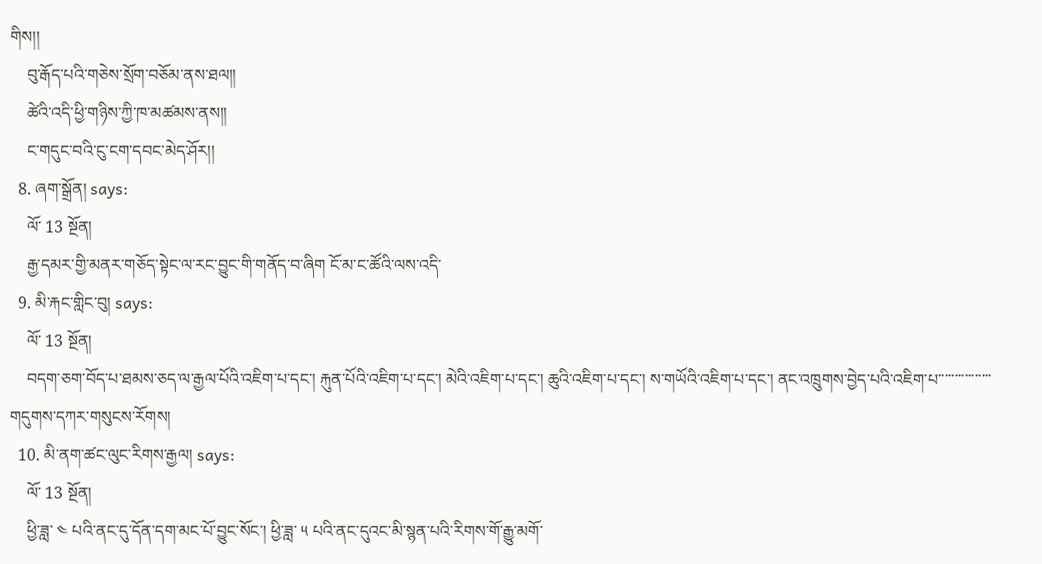གིས།།
    བུ་རྒོད་པའི་གཅེས་སྲོག་བཅོམ་ནས་ཐལ།།
    ཚེའི་འདི་ཕྱི་གཉིས་ཀྱི་ཁ་མཚམས་ནས།།
    ང་གདུང་བའི་ངུ་ངག་དབང་མེད་ཤོར།།
  8. ཞག་སྒྲོན། says:
    ལོ་ 13 སྔོན།
    རྒྱ་དམར་གྱི་མནར་གཅོད་སྟེང་ལ་རང་བྱུང་གི་གནོད་བ་ཞིག ངོ་མ་ང་ཚོའི་ལས་འདི་
  9. མི་རྐང་གླིང་བུ། says:
    ལོ་ 13 སྔོན།
    བདག་ཅག་བོད་པ་ཐམས་ཅད་ལ་རྒྱལ་པོའི་འཇིག་པ་དང་། རྐུན་པོའི་འཇིག་པ་དང་། མེའི་འཇིག་པ་དང་། ཆུའི་འཇིག་པ་དང་། ས་གཡོའི་འཇིག་པ་དང་། ནང་འཁྲུགས་བྱེད་པའི་འཇིག་པ་་་་་་་་་་་་་་་་གདུགས་དཀར་གསུངས་རོགས།
  10. མི་ནག་ཚང་ལུང་རིགས་རྒྱལ། says:
    ལོ་ 13 སྔོན།
    ཕྱི་ཟླ་ ༤ པའི་ནང་དུ་དོན་དག་མང་པོ་བྱུང་སོང་། ཕྱི་ཟླ་ ༥ པའི་ནང་དུའང་མི་སྙན་པའི་རིགས་གོ་རྒྱུ་མགོ་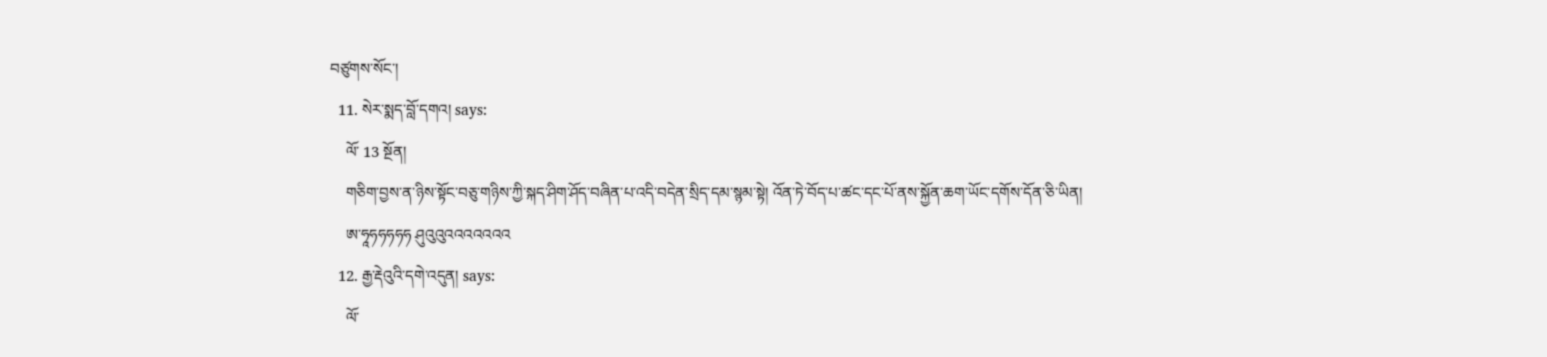བཙུགས་སོང་།
  11. སེར་སྨད་བློ་དགའ། says:
    ལོ་ 13 སྔོན།
    གཅིག་བྱས་ན་ཉིས་སྟོང་བཅུ་གཉིས་ཀྱི་སྐད་ཤིག་ཤོད་བཞིན་པ་འདི་བདེན་སྲིད་དམ་སྙམ་སྟེ། འོན་ཏེ་བོད་པ་ཚང་དང་པོ་ནས་སྐྱོན་ཆག་ཡོང་དགོས་དོན་ཅི་ཡིན།
    ཨ་ཧཱཧཧཧཧཧ ཤུའུའུའའའའའའའ
  12. རྒྱ་རྡེའུའི་དགེ་འདུན། says:
    ལོ་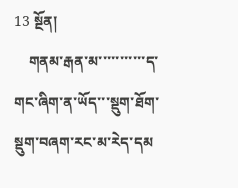13 སྔོན།
    གནམ་རྒན་མ་་་་་་་་་་་ད་གང་ཞིག་ན་ཡོད་་་སྡུག་ཐོག་སྡུག་བཞག་རང་མ་རེད་དམ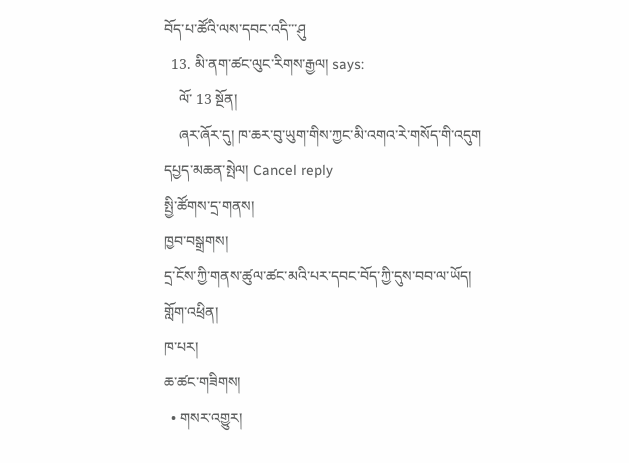བོད་པ་ཚོའི་ལས་དབང་འདི་་་ཤུ
  13. མི་ནག་ཚང་ལུང་རིགས་རྒྱལ། says:
    ལོ་ 13 སྔོན།
    ཞར་ཞོར་དུ། ཁ་ཆར་བུ་ཡུག་གིས་ཀྱང་མི་འགའ་རེ་གསོད་གི་འདུག
དཔྱད་མཆན་སྤེལ། Cancel reply
སྤྱི་ཚོགས་དྲ་གནས།
ཁྱབ་བསྒྲགས།
དྲ་ངོས་ཀྱི་གནས་ཚུལ་ཚང་མའི་པར་དབང་བོད་ཀྱི་དུས་བབ་ལ་ཡོད།
གློག་འཕྲིན།
ཁ་པར།
ཆ་ཚང་གཟིགས།
  • གསར་འགྱུར།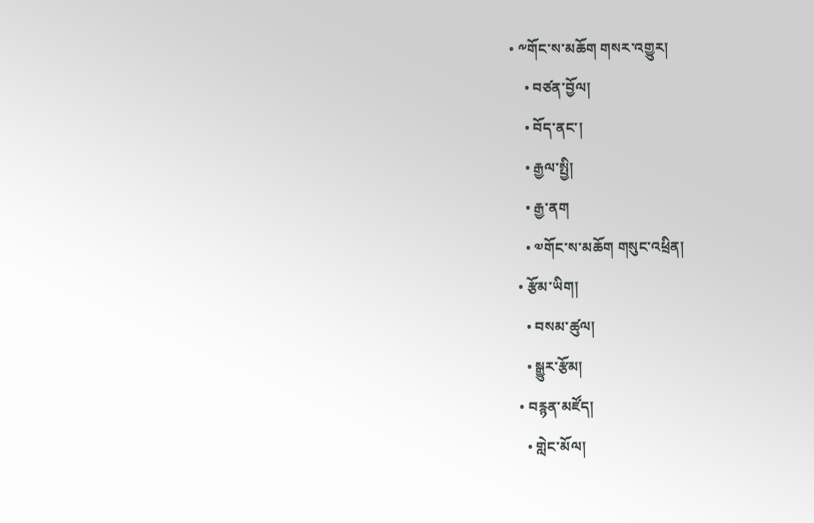• ༸གོང་ས་མཆོག གསར་འགྱུར།
    • བཙན་བྱོལ།
    • བོད་ནང་།
    • རྒྱལ་སྤྱི།
    • རྒྱ་ནག
    • ༧གོང་ས་མཆོག གསུང་འཕྲིན།
  • རྩོམ་ཡིག།
    • བསམ་ཚུལ།
    • སྒྱུར་རྩོམ།
  • བརྙན་མཛོད།
    • གླེང་མོལ།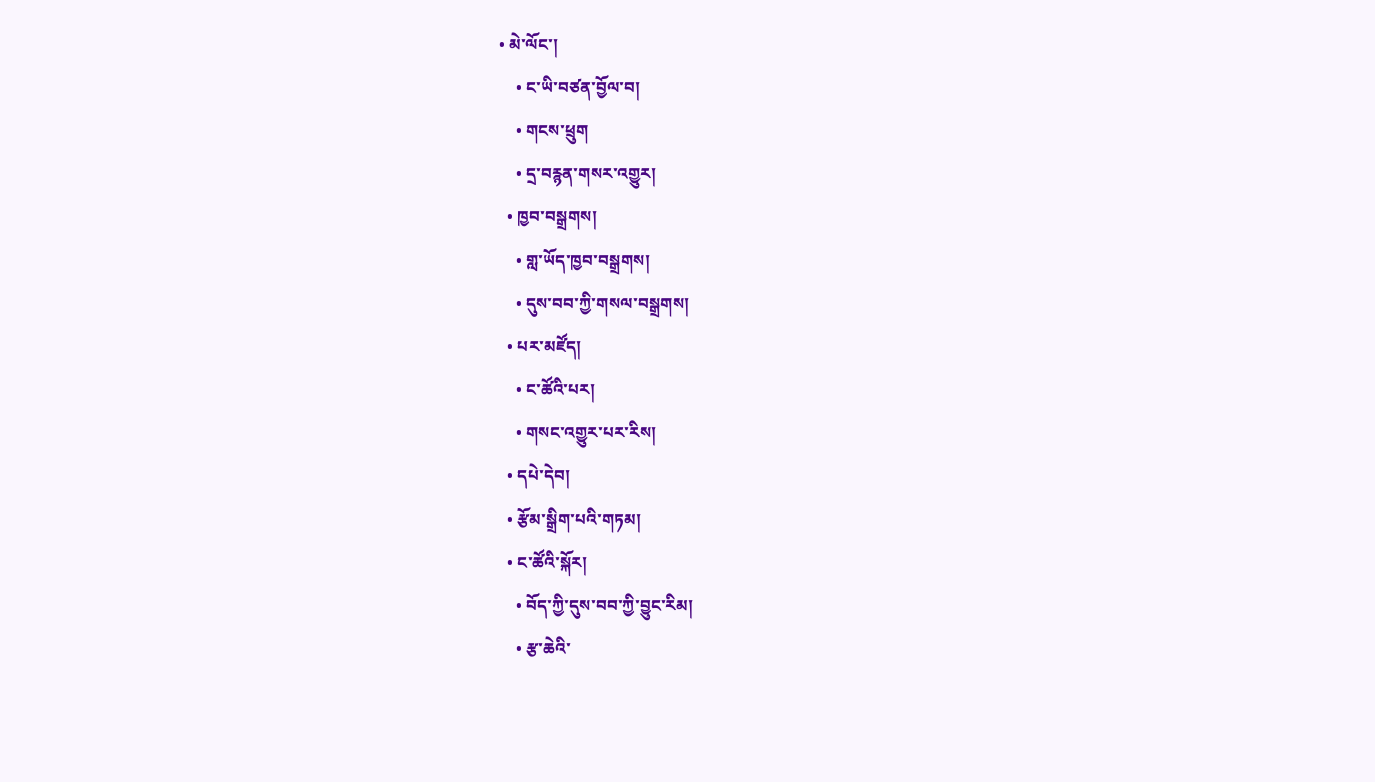• མེ་ལོང་།
    • ང་ཡི་བཙན་བྱོལ་བ།
    • གངས་ཕྲུག
    • དྲ་བརྙན་གསར་འགྱུར།
  • ཁྱབ་བསྒྲགས།
    • གླ་ཡོད་ཁྱབ་བསྒྲགས།
    • དུས་བབ་ཀྱི་གསལ་བསྒྲགས།
  • པར་མཛོད།
    • ང་ཚོའི་པར།
    • གསང་འགྱུར་པར་རིས།
  • དཔེ་དེབ།
  • རྩོམ་སྒྲིག་པའི་གཏམ།
  • ང་ཚོའི་སྐོར།
    • བོད་ཀྱི་དུས་བབ་ཀྱི་བྱུང་རིམ།
    • རྩ་ཆེའི་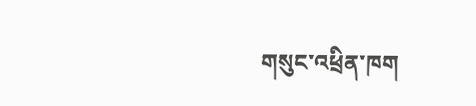གསུང་འཕྲིན་ཁག